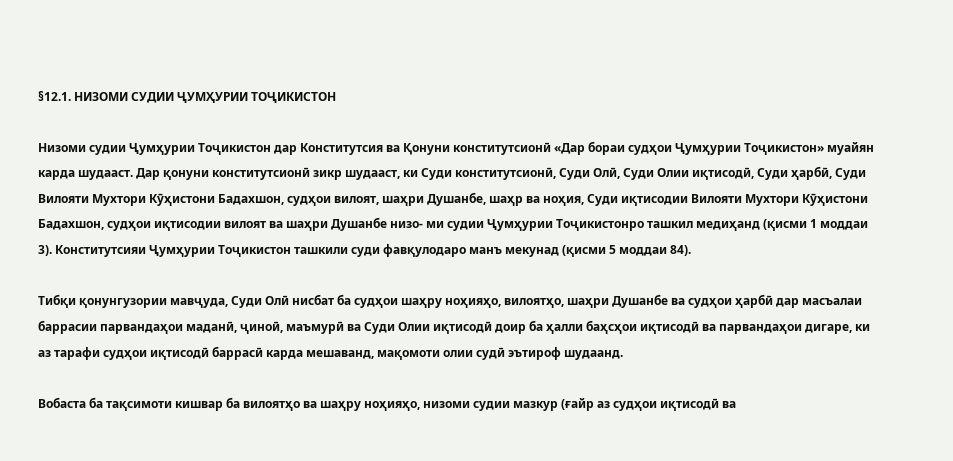§12.1. НИЗОМИ СУДИИ ҶУМҲУРИИ ТОҶИКИСТОН

Низоми судии Ҷумҳурии Тоҷикистон дар Конститутсия ва Қонуни конститутсионӣ «Дар бораи судҳои Ҷумҳурии Тоҷикистон» муайян карда шудааст. Дар қонуни конститутсионӣ зикр шудааст, ки Суди конститутсионӣ, Суди Олӣ, Суди Олии иқтисодӣ, Суди ҳарбӣ, Суди Вилояти Мухтори Кӯҳистони Бадахшон, судҳои вилоят, шаҳри Душанбе, шаҳр ва ноҳия, Суди иқтисодии Вилояти Мухтори Кӯҳистони Бадахшон, судҳои иқтисодии вилоят ва шаҳри Душанбе низо- ми судии Ҷумҳурии Тоҷикистонро ташкил медиҳанд (қисми 1 моддаи 3). Конститутсияи Ҷумҳурии Тоҷикистон ташкили суди фавқулодаро манъ мекунад (қисми 5 моддаи 84).

Тибқи қонунгузории мавҷуда, Суди Олӣ нисбат ба судҳои шаҳру ноҳияҳо, вилоятҳо, шаҳри Душанбе ва судҳои ҳарбӣ дар масъалаи баррасии парвандаҳои маданӣ, ҷиноӣ, маъмурӣ ва Суди Олии иқтисодӣ доир ба ҳалли баҳсҳои иқтисодӣ ва парвандаҳои дигаре, ки аз тарафи судҳои иқтисодӣ баррасӣ карда мешаванд, мақомоти олии судӣ эътироф шудаанд.

Вобаста ба тақсимоти кишвар ба вилоятҳо ва шаҳру ноҳияҳо, низоми судии мазкур (ғайр аз судҳои иқтисодӣ ва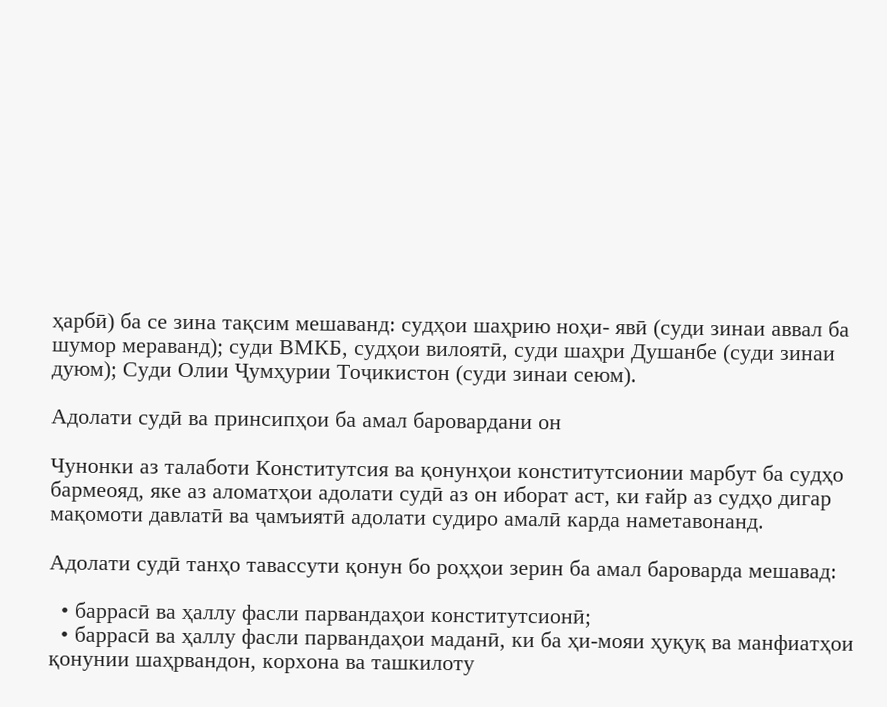ҳарбӣ) ба се зина тақсим мешаванд: судҳои шаҳрию ноҳи- явӣ (суди зинаи аввал ба шумор мераванд); суди ВМКБ, судҳои вилоятӣ, суди шаҳри Душанбе (суди зинаи дуюм); Суди Олии Ҷумҳурии Тоҷикистон (суди зинаи сеюм).

Адолати судӣ ва принсипҳои ба амал баровардани он

Чунонки аз талаботи Конститутсия ва қонунҳои конститутсионии марбут ба судҳо бармеояд, яке аз аломатҳои адолати судӣ аз он иборат аст, ки ғайр аз судҳо дигар мақомоти давлатӣ ва ҷамъиятӣ адолати судиро амалӣ карда наметавонанд.

Адолати судӣ танҳо тавассути қонун бо роҳҳои зерин ба амал бароварда мешавад:

  • баррасӣ ва ҳаллу фасли парвандаҳои конститутсионӣ;
  • баррасӣ ва ҳаллу фасли парвандаҳои маданӣ, ки ба ҳи-мояи ҳуқуқ ва манфиатҳои қонунии шаҳрвандон, корхона ва ташкилоту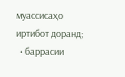муассисаҳо иртибот доранд;
  • баррасии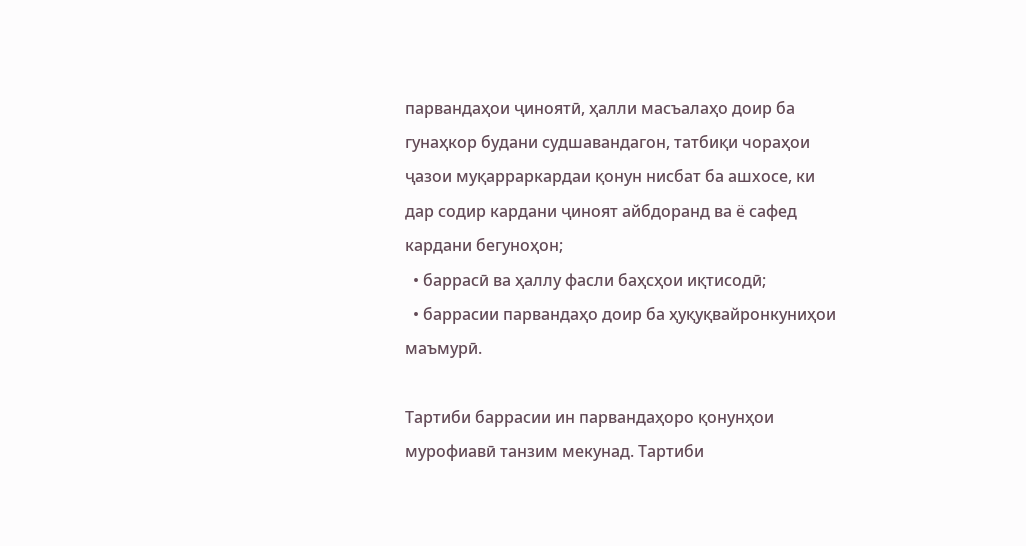парвандаҳои ҷиноятӣ, ҳалли масъалаҳо доир ба гунаҳкор будани судшавандагон, татбиқи чораҳои ҷазои муқарраркардаи қонун нисбат ба ашхосе, ки дар содир кардани ҷиноят айбдоранд ва ё сафед кардани бегуноҳон;
  • баррасӣ ва ҳаллу фасли баҳсҳои иқтисодӣ;
  • баррасии парвандаҳо доир ба ҳуқуқвайронкуниҳои маъмурӣ.

Тартиби баррасии ин парвандаҳоро қонунҳои мурофиавӣ танзим мекунад. Тартиби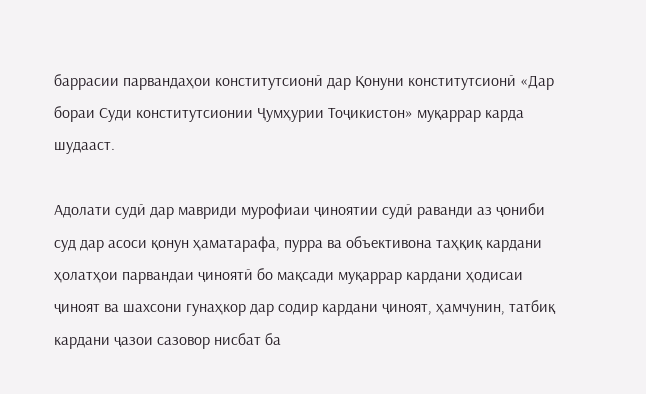баррасии парвандаҳои конститутсионӣ дар Қонуни конститутсионӣ «Дар бораи Суди конститутсионии Ҷумҳурии Тоҷикистон» муқаррар карда шудааст.

Адолати судӣ дар мавриди мурофиаи ҷиноятии судӣ раванди аз ҷониби суд дар асоси қонун ҳаматарафа, пурра ва объективона таҳқиқ кардани ҳолатҳои парвандаи ҷиноятӣ бо мақсади муқаррар кардани ҳодисаи ҷиноят ва шахсони гунаҳкор дар содир кардани ҷиноят, ҳамчунин, татбиқ кардани ҷазои сазовор нисбат ба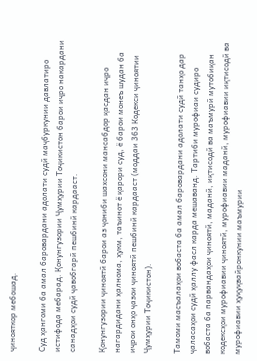ҷинояткор мебошад.

Суд ҳангоми ба амал баровардани адолати судӣ маҷбуркунии давлатиро истифода мебарад. Қонунгузории Ҷумҳурии Тоҷикистон барои иҷро накардани санадҳои судӣ ҷавобгарӣ пешбинӣ кардааст.

Қонунгузории ҷиноятӣ барои аз ҷониби шахсони мансабдор қасдан иҷро нагардидани ҳалнома, ҳукм, таъинот ё қарори суд, ё барои монеъ шудан ба иҷрои онҳо ҷазои ҷиноятӣ пешбинӣ кардааст (моддаи 363 Кодекси ҷиноятии Ҷумҳурии Тоҷикистон).

Тамоми масъалаҳои вобаста ба амал баровардани адолати судӣ танҳо дар ҷаласаҳои судӣ ҳаллу фасл карда мешаванд. Тартиби мурофиаи судиро вобаста ба парвандаҳои ҷиноятӣ, маданӣ, иқтисодӣ ва маъмурӣ мутобиқан кодексҳои мурофиавии ҷиноятӣ, мурофиавии маданӣ, мурофиавии иқтисодӣ ва мурофиавии ҳуқуқвайронкунии маъмурии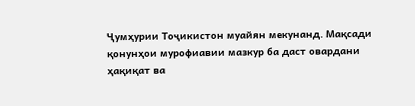Ҷумҳурии Тоҷикистон муайян мекунанд. Мақсади қонунҳои мурофиавии мазкур ба даст овардани ҳақиқат ва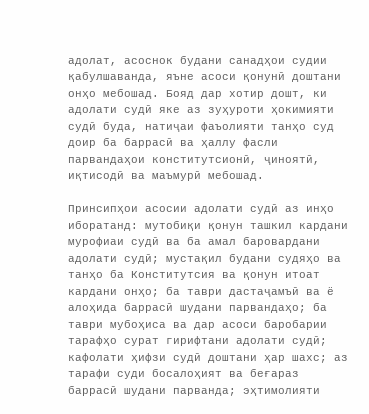адолат, асоснок будани санадҳои судии қабулшаванда, яъне асоси қонунӣ доштани онҳо мебошад. Бояд дар хотир дошт, ки адолати судӣ яке аз зуҳуроти ҳокимияти судӣ буда, натиҷаи фаъолияти танҳо суд доир ба баррасӣ ва ҳаллу фасли парвандаҳои конститутсионӣ, ҷиноятӣ, иқтисодӣ ва маъмурӣ мебошад.

Принсипҳои асосии адолати судӣ аз инҳо иборатанд: мутобиқи қонун ташкил кардани мурофиаи судӣ ва ба амал баровардани адолати судӣ; мустақил будани судяҳо ва танҳо ба Конститутсия ва қонун итоат кардани онҳо; ба таври дастаҷамъӣ ва ё алоҳида баррасӣ шудани парвандаҳо; ба таври мубоҳиса ва дар асоси баробарии тарафҳо сурат гирифтани адолати судӣ; кафолати ҳифзи судӣ доштани ҳар шахс; аз тарафи суди босалоҳият ва беғараз баррасӣ шудани парванда; эҳтимолияти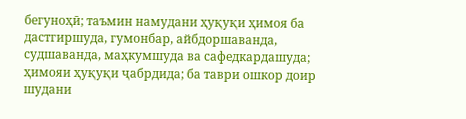бегуноҳӣ; таъмин намудани ҳуқуқи ҳимоя ба дастгиршуда, гумонбар, айбдоршаванда, судшаванда, маҳкумшуда ва сафедкардашуда; ҳимояи ҳуқуқи ҷабрдида; ба таври ошкор доир шудани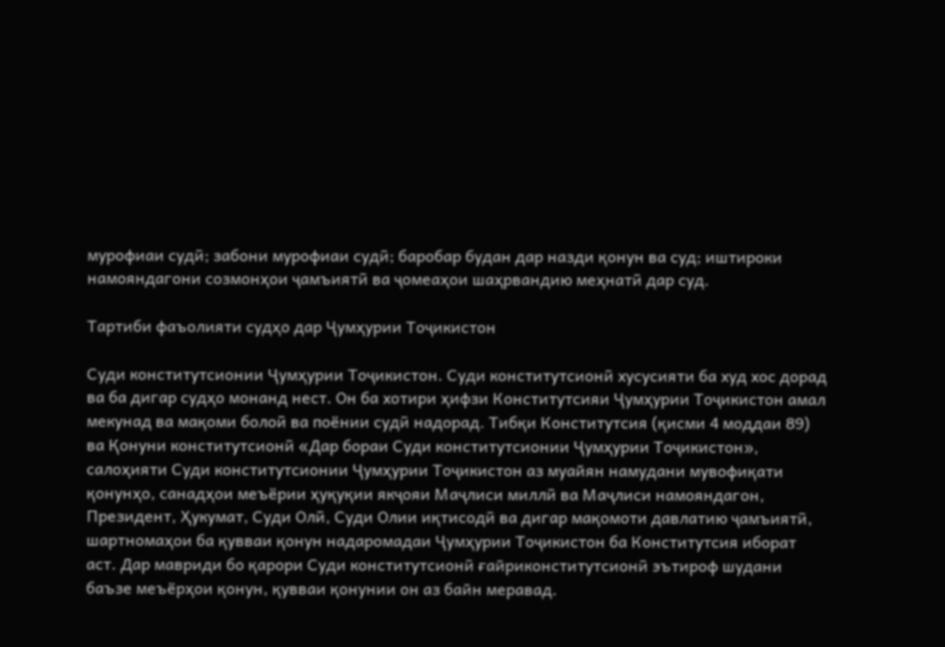мурофиаи судӣ; забони мурофиаи судӣ; баробар будан дар назди қонун ва суд; иштироки намояндагони созмонҳои ҷамъиятӣ ва ҷомеаҳои шаҳрвандию меҳнатӣ дар суд.

Тартиби фаъолияти судҳо дар Ҷумҳурии Тоҷикистон

Суди конститутсионии Ҷумҳурии Тоҷикистон. Суди конститутсионӣ хусусияти ба худ хос дорад ва ба дигар судҳо монанд нест. Он ба хотири ҳифзи Конститутсияи Ҷумҳурии Тоҷикистон амал мекунад ва мақоми болоӣ ва поёнии судӣ надорад. Тибқи Конститутсия (қисми 4 моддаи 89) ва Қонуни конститутсионӣ «Дар бораи Суди конститутсионии Ҷумҳурии Тоҷикистон», салоҳияти Суди конститутсионии Ҷумҳурии Тоҷикистон аз муайян намудани мувофиқати қонунҳо, санадҳои меъёрии ҳуқуқии якҷояи Маҷлиси миллӣ ва Маҷлиси намояндагон, Президент, Ҳукумат, Суди Олӣ, Суди Олии иқтисодӣ ва дигар мақомоти давлатию ҷамъиятӣ, шартномаҳои ба қувваи қонун надаромадаи Ҷумҳурии Тоҷикистон ба Конститутсия иборат аст. Дар мавриди бо қарори Суди конститутсионӣ ғайриконститутсионӣ эътироф шудани баъзе меъёрҳои қонун, қувваи қонунии он аз байн меравад.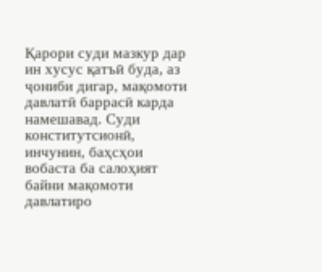Қарори суди мазкур дар ин хусус қатъӣ буда, аз ҷониби дигар, мақомоти давлатӣ баррасӣ карда намешавад. Суди конститутсионӣ, инчунин, баҳсҳои вобаста ба салоҳият байни мақомоти давлатиро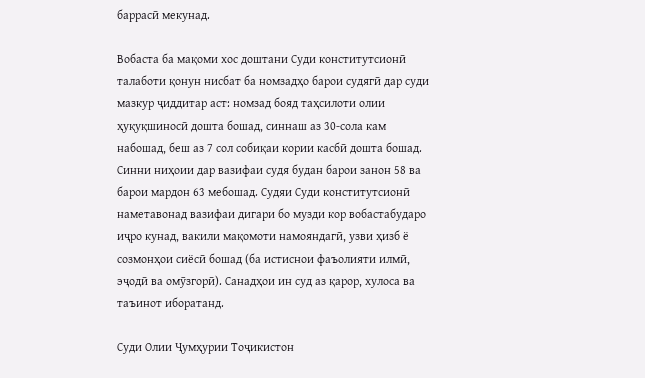баррасӣ мекунад.

Вобаста ба мақоми хос доштани Суди конститутсионӣ талаботи қонун нисбат ба номзадҳо барои судягӣ дар суди мазкур ҷиддитар аст: номзад бояд таҳсилоти олии ҳуқуқшиносӣ дошта бошад, синнаш аз 30-сола кам набошад, беш аз 7 сол собиқаи кории касбӣ дошта бошад. Синни ниҳоии дар вазифаи судя будан барои занон 58 ва барои мардон 63 мебошад. Судяи Суди конститутсионӣ наметавонад вазифаи дигари бо музди кор вобастабударо иҷро кунад, вакили мақомоти намояндагӣ, узви ҳизб ё созмонҳои сиёсӣ бошад (ба истиснои фаъолияти илмӣ, эҷодӣ ва омӯзгорӣ). Санадҳои ин суд аз қарор, хулоса ва таъинот иборатанд.

Суди Олии Ҷумҳурии Тоҷикистон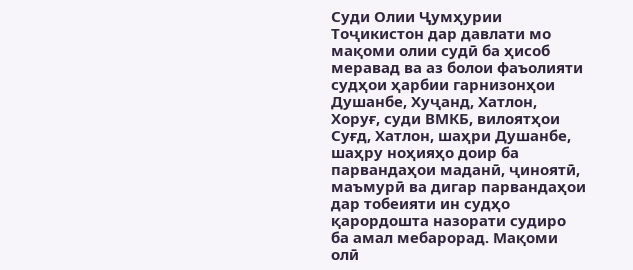Суди Олии Ҷумҳурии Тоҷикистон дар давлати мо мақоми олии судӣ ба ҳисоб меравад ва аз болои фаъолияти судҳои ҳарбии гарнизонҳои Душанбе, Хуҷанд, Хатлон, Хоруғ, суди ВМКБ, вилоятҳои Суғд, Хатлон, шаҳри Душанбе, шаҳру ноҳияҳо доир ба парвандаҳои маданӣ, ҷиноятӣ, маъмурӣ ва дигар парвандаҳои дар тобеияти ин судҳо қарордошта назорати судиро ба амал мебарорад. Мақоми олӣ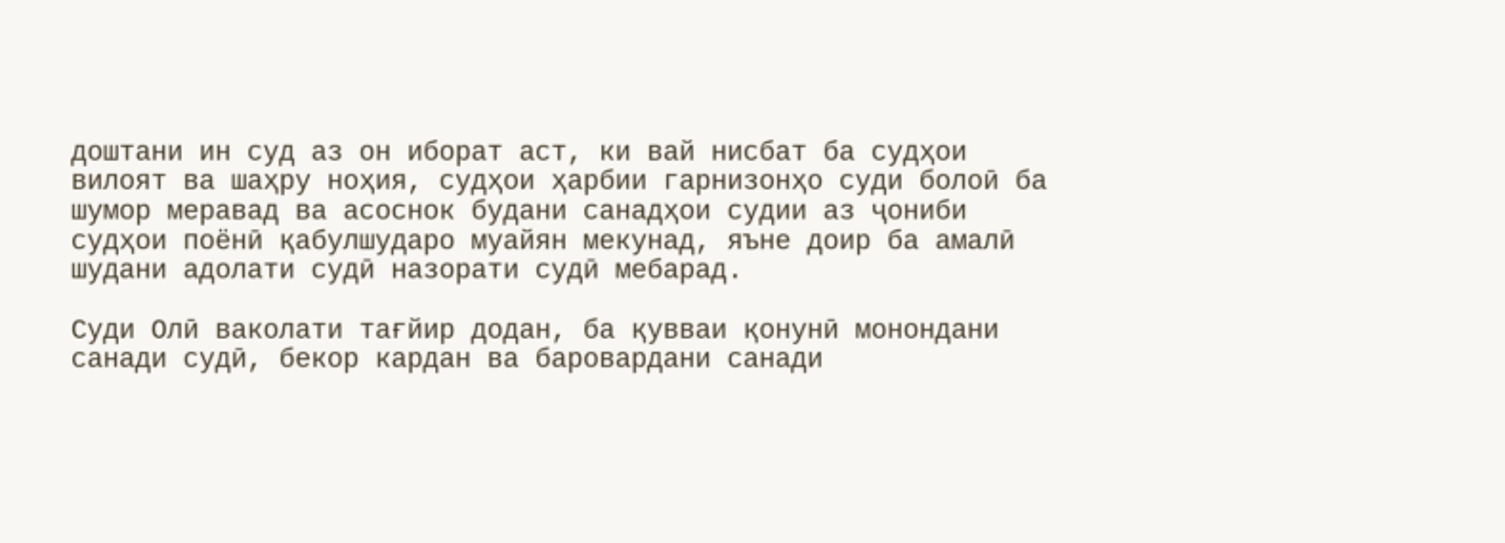доштани ин суд аз он иборат аст, ки вай нисбат ба судҳои вилоят ва шаҳру ноҳия, судҳои ҳарбии гарнизонҳо суди болоӣ ба шумор меравад ва асоснок будани санадҳои судии аз ҷониби судҳои поёнӣ қабулшударо муайян мекунад, яъне доир ба амалӣ шудани адолати судӣ назорати судӣ мебарад.

Суди Олӣ ваколати тағйир додан, ба қувваи қонунӣ монондани санади судӣ, бекор кардан ва баровардани санади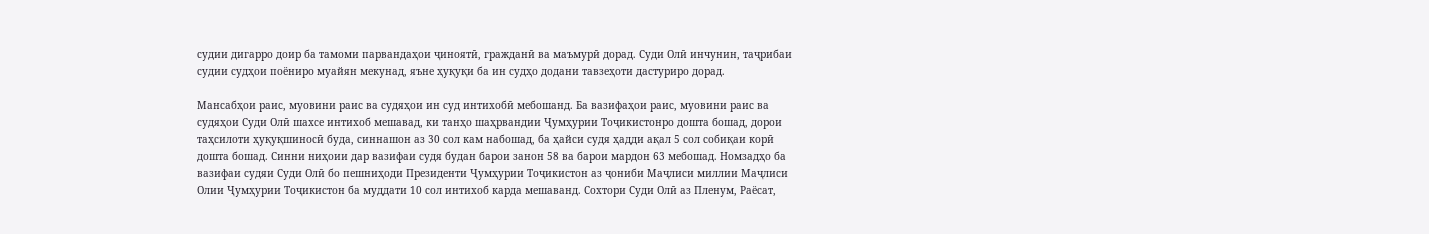судии дигарро доир ба тамоми парвандаҳои ҷиноятӣ, гражданӣ ва маъмурӣ дорад. Суди Олӣ инчунин, таҷрибаи судии судҳои поёниро муайян мекунад, яъне ҳуқуқи ба ин судҳо додани тавзеҳоти дастуриро дорад.

Мансабҳои раис, муовини раис ва судяҳои ин суд интихобӣ мебошанд. Ба вазифаҳои раис, муовини раис ва судяҳои Суди Олӣ шахсе интихоб мешавад, ки танҳо шаҳрвандии Ҷумҳурии Тоҷикистонро дошта бошад, дорои таҳсилоти ҳуқуқшиносӣ буда, синнашон аз 30 сол кам набошад, ба ҳайси судя ҳадди ақал 5 сол собиқаи корӣ дошта бошад. Синни ниҳоии дар вазифаи судя будан барои занон 58 ва барои мардон 63 мебошад. Номзадҳо ба вазифаи судяи Суди Олӣ бо пешниҳоди Президенти Ҷумҳурии Тоҷикистон аз ҷониби Маҷлиси миллии Маҷлиси Олии Ҷумҳурии Тоҷикистон ба муддати 10 сол интихоб карда мешаванд. Сохтори Суди Олӣ аз Пленум, Раёсат,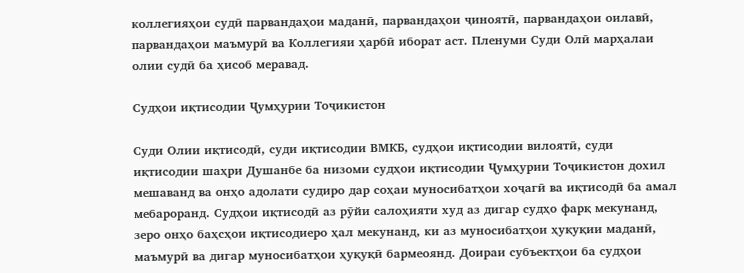коллегияҳои судӣ парвандаҳои маданӣ, парвандаҳои ҷиноятӣ, парвандаҳои оилавӣ, парвандаҳои маъмурӣ ва Коллегияи ҳарбӣ иборат аст. Пленуми Суди Олӣ марҳалаи олии судӣ ба ҳисоб меравад.

Судҳои иқтисодии Ҷумҳурии Тоҷикистон

Суди Олии иқтисодӣ, суди иқтисодии ВМКБ, судҳои иқтисодии вилоятӣ, суди иқтисодии шаҳри Душанбе ба низоми судҳои иқтисодии Ҷумҳурии Тоҷикистон дохил мешаванд ва онҳо адолати судиро дар соҳаи муносибатҳои хоҷагӣ ва иқтисодӣ ба амал мебароранд. Судҳои иқтисодӣ аз рӯйи салоҳияти худ аз дигар судҳо фарқ мекунанд, зеро онҳо баҳсҳои иқтисодиеро ҳал мекунанд, ки аз муносибатҳои ҳуқуқии маданӣ, маъмурӣ ва дигар муносибатҳои ҳуқуқӣ бармеоянд. Доираи субъектҳои ба судҳои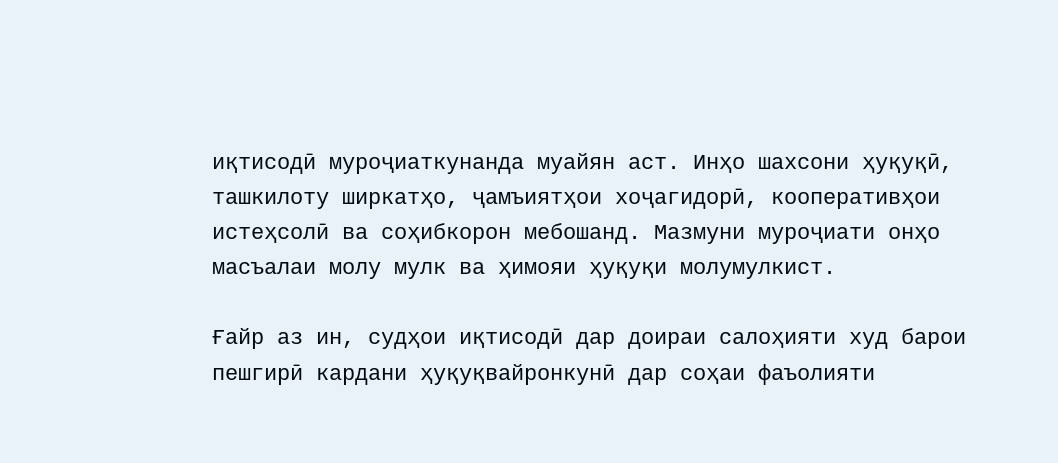иқтисодӣ муроҷиаткунанда муайян аст. Инҳо шахсони ҳуқуқӣ, ташкилоту ширкатҳо, ҷамъиятҳои хоҷагидорӣ, кооперативҳои истеҳсолӣ ва соҳибкорон мебошанд. Мазмуни муроҷиати онҳо масъалаи молу мулк ва ҳимояи ҳуқуқи молумулкист.

Ғайр аз ин, судҳои иқтисодӣ дар доираи салоҳияти худ барои пешгирӣ кардани ҳуқуқвайронкунӣ дар соҳаи фаъолияти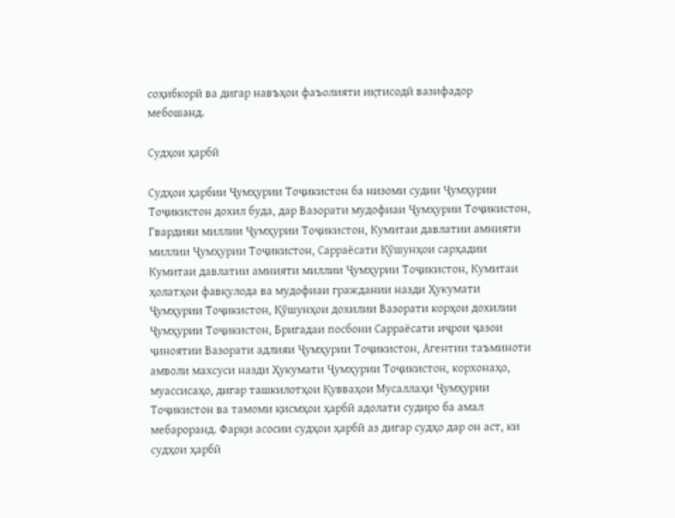соҳибкорӣ ва дигар навъҳои фаъолияти иқтисодӣ вазифадор мебошанд.

Судҳои ҳарбӣ

Судҳои ҳарбии Ҷумҳурии Тоҷикистон ба низоми судии Ҷумҳурии Тоҷикистон дохил буда, дар Вазорати мудофиаи Ҷумҳурии Тоҷикистон, Гвардияи миллии Ҷумҳурии Тоҷикистон, Кумитаи давлатии амнияти миллии Ҷумҳурии Тоҷикистон, Сарраёсати Қӯшунҳои сарҳадии Кумитаи давлатии амнияти миллии Ҷумҳурии Тоҷикистон, Кумитаи ҳолатҳои фавқулода ва мудофиаи граждании назди Ҳукумати Ҷумҳурии Тоҷикистон, Қӯшунҳои дохилии Вазорати корҳои дохилии Ҷумҳурии Тоҷикистон, Бригадаи посбони Сарраёсати иҷрои ҷазои ҷиноятии Вазорати адлияи Ҷумҳурии Тоҷикистон, Агентии таъминоти амволи махсуси назди Ҳукумати Ҷумҳурии Тоҷикистон, корхонаҳо, муассисаҳо, дигар ташкилотҳои Қувваҳои Мусаллаҳи Ҷумҳурии Тоҷикистон ва тамоми қисмҳои ҳарбӣ адолати судиро ба амал мебароранд. Фарқи асосии судҳои ҳарбӣ аз дигар судҳо дар он аст, ки судҳои ҳарбӣ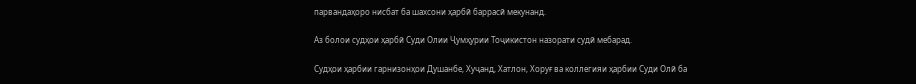парвандаҳоро нисбат ба шахсони ҳарбӣ баррасӣ мекунанд.

Аз болои судҳои ҳарбӣ Суди Олии Ҷумҳурии Тоҷикистон назорати судӣ мебарад.

Судҳои ҳарбии гарнизонҳои Душанбе, Хуҷанд, Хатлон, Хоруғ ва коллегияи ҳарбии Суди Олӣ ба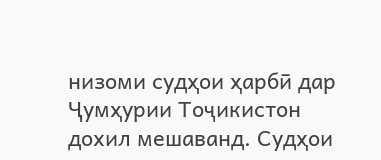низоми судҳои ҳарбӣ дар Ҷумҳурии Тоҷикистон дохил мешаванд. Судҳои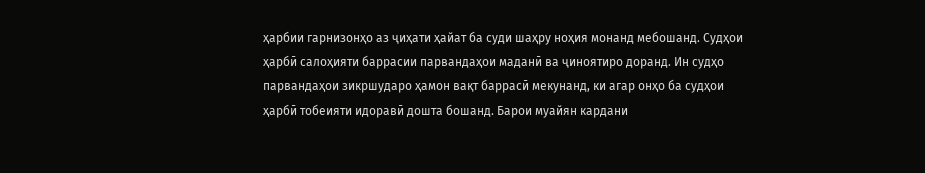ҳарбии гарнизонҳо аз ҷиҳати ҳайат ба суди шаҳру ноҳия монанд мебошанд. Судҳои ҳарбӣ салоҳияти баррасии парвандаҳои маданӣ ва ҷиноятиро доранд. Ин судҳо парвандаҳои зикршударо ҳамон вақт баррасӣ мекунанд, ки агар онҳо ба судҳои ҳарбӣ тобеияти идоравӣ дошта бошанд. Барои муайян кардани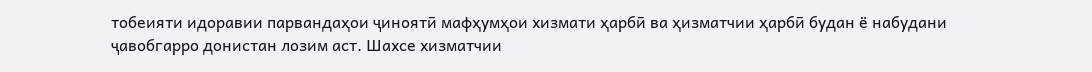тобеияти идоравии парвандаҳои ҷиноятӣ мафҳумҳои хизмати ҳарбӣ ва ҳизматчии ҳарбӣ будан ё набудани ҷавобгарро донистан лозим аст. Шахсе хизматчии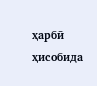ҳарбӣ ҳисобида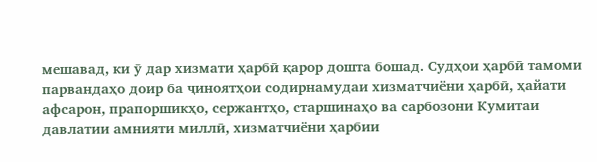мешавад, ки ӯ дар хизмати ҳарбӣ қарор дошта бошад. Судҳои ҳарбӣ тамоми парвандаҳо доир ба ҷиноятҳои содирнамудаи хизматчиёни ҳарбӣ, ҳайати афсарон, прапоршикҳо, сержантҳо, старшинаҳо ва сарбозони Кумитаи давлатии амнияти миллӣ, хизматчиёни ҳарбии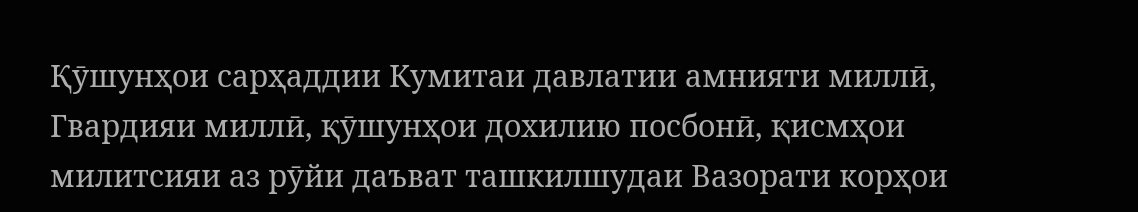Қӯшунҳои сарҳаддии Кумитаи давлатии амнияти миллӣ, Гвардияи миллӣ, қӯшунҳои дохилию посбонӣ, қисмҳои милитсияи аз рӯйи даъват ташкилшудаи Вазорати корҳои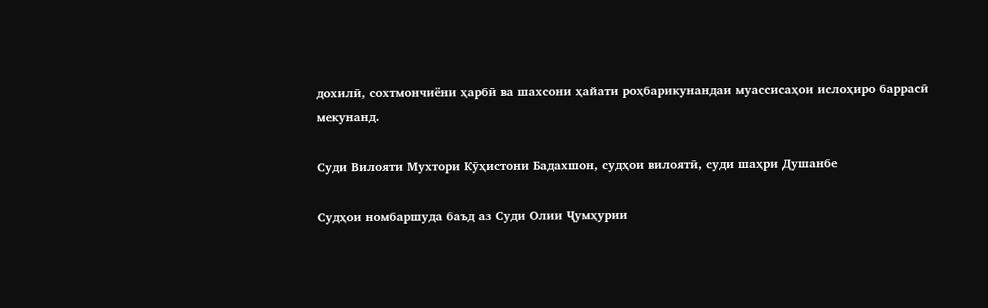дохилӣ, сохтмончиёни ҳарбӣ ва шахсони ҳайати роҳбарикунандаи муассисаҳои ислоҳиро баррасӣ мекунанд.

Суди Вилояти Мухтори Кӯҳистони Бадахшон, судҳои вилоятӣ, суди шаҳри Душанбе

Судҳои номбаршуда баъд аз Суди Олии Ҷумҳурии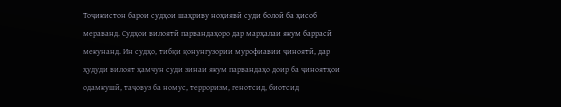Тоҷикистон барои судҳои шаҳриву ноҳиявӣ суди болоӣ ба ҳисоб мераванд. Судҳои вилоятӣ парвандаҳоро дар марҳалаи якум баррасӣ мекунанд. Ин судҳо, тибқи қонунгузории мурофиавии ҷиноятӣ, дар ҳудуди вилоят ҳамчун суди зинаи якум парвандаҳо доир ба ҷиноятҳои одамкушӣ, таҷовуз ба номус, терроризм, генотсид, биотсид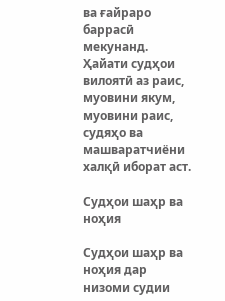ва ғайраро баррасӣ мекунанд. Ҳайати судҳои вилоятӣ аз раис, муовини якум, муовини раис, судяҳо ва машваратчиёни халқӣ иборат аст.

Судҳои шаҳр ва ноҳия

Судҳои шаҳр ва ноҳия дар низоми судии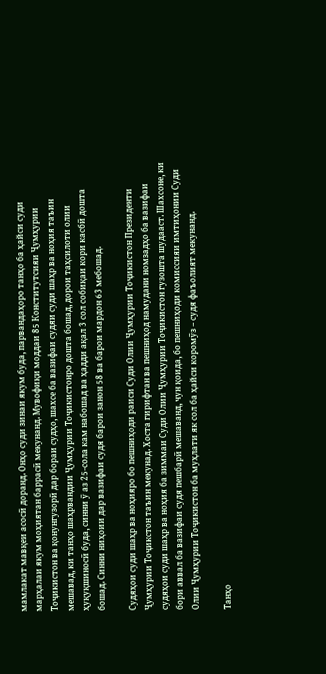мамлакат мавқеи асосӣ доранд. Онҳо суди зинаи якум буда, парвандаҳоро танҳо ба ҳайси суди марҳалаи якум моҳиятан баррасӣ мекунанд. Мувофиқи моддаи 85 Конститутсияи Ҷумҳурии Тоҷикистон ва қонунгузорӣ дар бораи судҳо, шахсе ба вазифаи судяи суди шаҳр ва ноҳия таъин мешавад, ки танҳо шаҳрвандии Ҷумҳурии Тоҷикистонро дошта бошад, дорои таҳсилоти олии ҳуқуқшиносӣ буда, синни ӯ аз 25-сола кам набошад ва ҳадди ақал 3 сол собиқаи кори касбӣ дошта бошад. Синни ниҳоии дар вазифаи судя барои занон 58 ва барои мардон 63 мебошад.

Судяҳои суди шаҳр ва ноҳияро бо пешниҳоди раиси Суди Олии Ҷумҳурии Тоҷикистон Президенти Ҷумҳурии Тоҷикстон таъин мекунад. Хоста гирифтан ва пешниҳод намудани номзадҳо ба вазифаи судяҳои суди шаҳр ва ноҳия ба зиммаи Суди Олии Ҷумҳурии Тоҷикистон гузошта шудааст. Шахсоне, ки бори аввал ба вазифаи судя пешбарӣ мешаванд, чун қоида, бо пешниҳоди комиссияи имтиҳонии Суди Олии Ҷумҳурии Тоҷикистон ба муҳлати як сол ба ҳайси коромӯз – судя фаъолият мекунанд.

Танҳо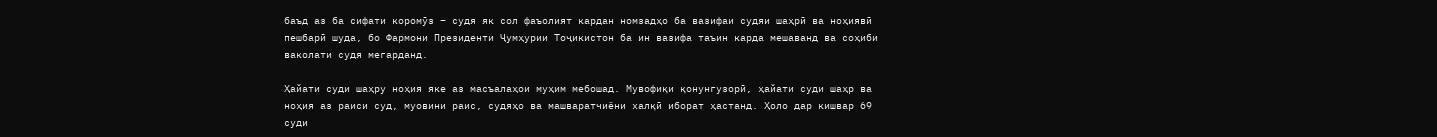баъд аз ба сифати коромӯз – судя як сол фаъолият кардан номзадҳо ба вазифаи судяи шаҳрӣ ва ноҳиявӣ пешбарӣ шуда, бо Фармони Президенти Ҷумҳурии Тоҷикистон ба ин вазифа таъин карда мешаванд ва соҳиби ваколати судя мегарданд.

Ҳайати суди шаҳру ноҳия яке аз масъалаҳои муҳим мебошад. Мувофиқи қонунгузорӣ, ҳайати суди шаҳр ва ноҳия аз раиси суд, муовини раис, судяҳо ва машваратчиёни халқӣ иборат ҳастанд. Ҳоло дар кишвар 69 суди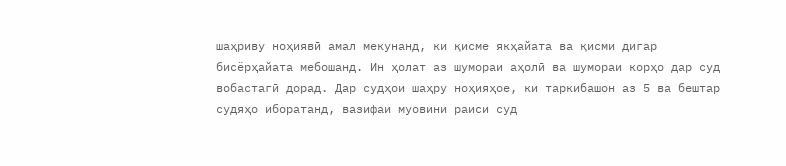шаҳриву ноҳиявӣ амал мекунанд, ки қисме якҳайата ва қисми дигар бисёрҳайата мебошанд. Ин ҳолат аз шумораи аҳолӣ ва шумораи корҳо дар суд вобастагӣ дорад. Дар судҳои шаҳру ноҳияҳое, ки таркибашон аз 5 ва бештар судяҳо иборатанд, вазифаи муовини раиси суд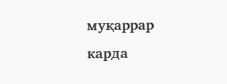муқаррар карда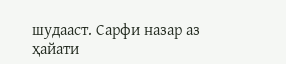шудааст. Сарфи назар аз ҳайати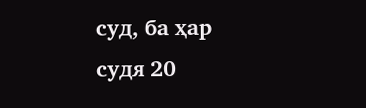суд, ба ҳар судя 20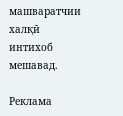машваратчии халқӣ интихоб мешавад.

Реклама